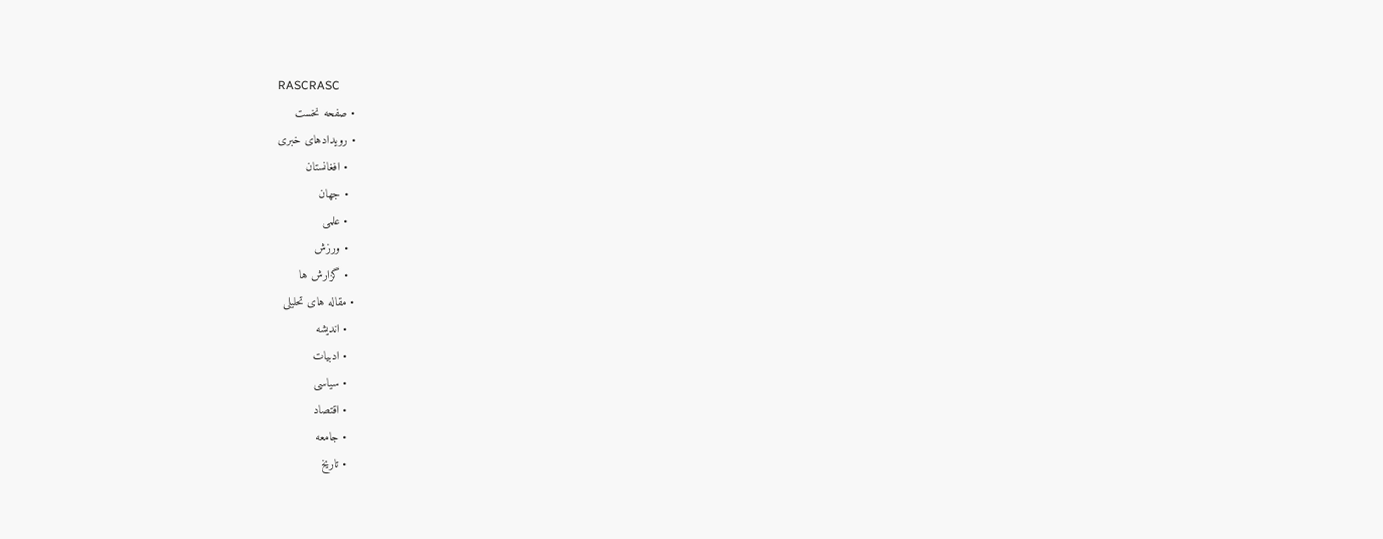RASCRASC
  • صفحه نخست
  • رویدادهای خبری
    • افغانستان
    • جهان
    • علمی
    • ورزش
    • گزارش ها
  • مقاله های تحلیلی
    • اندیشه
    • ادبیات
    • سیاسی
    • اقتصاد
    • جامعه
    • تاریخ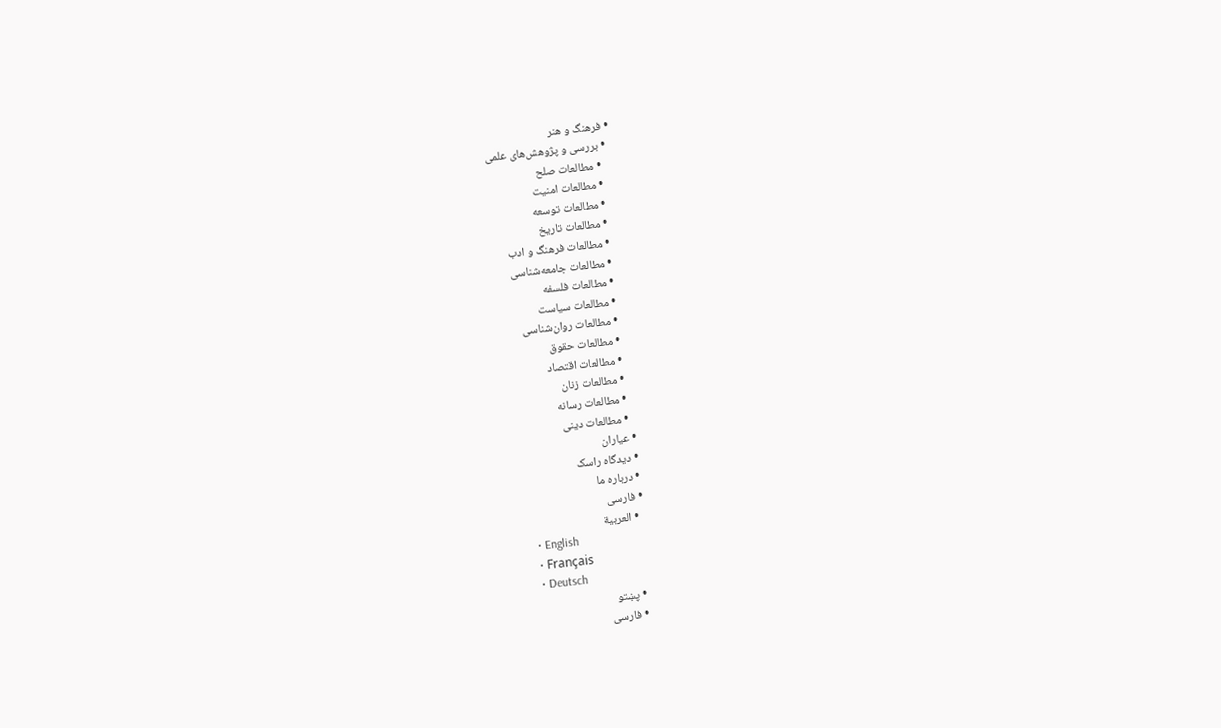• فرهنگ و هنر
  • بررسی و پژوهش‌های علمی
    • مطالعات صلح
    • مطالعات امنیت
    • مطالعات توسعه
    • مطالعات تاریخ
    • مطالعات فرهنگ و ادب
    • مطالعات جامعه‌شناسی
    • مطالعات فلسفه
    • مطالعات سیاست
    • مطالعات روان‌شناسی
    • مطالعات حقوق
    • مطالعات اقتصاد
    • مطالعات زنان
    • مطالعات رسانه
    • مطالعات دینی
  • عیاران
  • دیدگاه راسک
  • درباره ما
  • فارسی
    • العربية
    • English
    • Français
    • Deutsch
    • پښتو
    • فارسی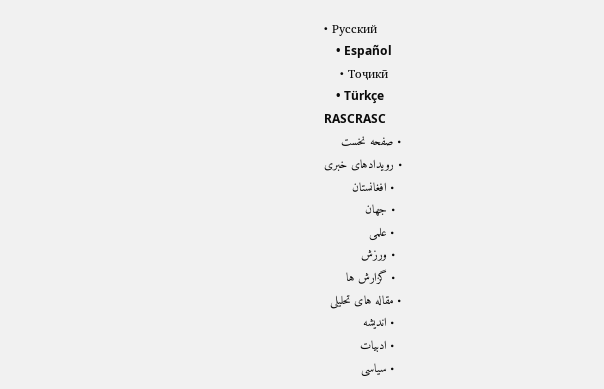• Русский
    • Español
    • Тоҷикӣ
    • Türkçe
RASCRASC
  • صفحه نخست
  • رویدادهای خبری
    • افغانستان
    • جهان
    • علمی
    • ورزش
    • گزارش ها
  • مقاله های تحلیلی
    • اندیشه
    • ادبیات
    • سیاسی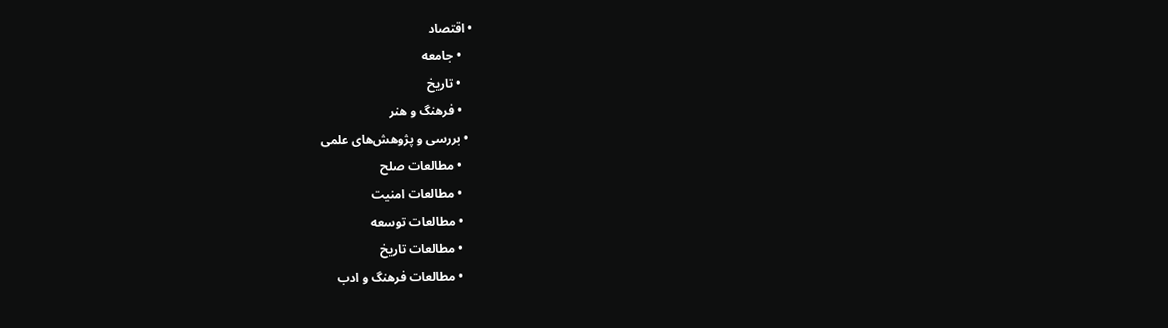• اقتصاد
    • جامعه
    • تاریخ
    • فرهنگ و هنر
  • بررسی و پژوهش‌های علمی
    • مطالعات صلح
    • مطالعات امنیت
    • مطالعات توسعه
    • مطالعات تاریخ
    • مطالعات فرهنگ و ادب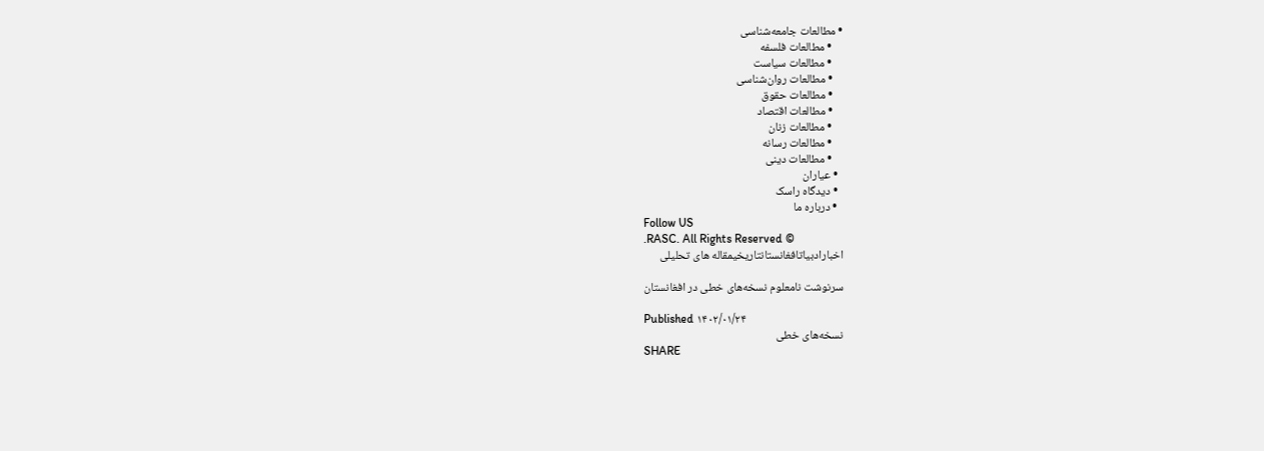• مطالعات جامعه‌شناسی
    • مطالعات فلسفه
    • مطالعات سیاست
    • مطالعات روان‌شناسی
    • مطالعات حقوق
    • مطالعات اقتصاد
    • مطالعات زنان
    • مطالعات رسانه
    • مطالعات دینی
  • عیاران
  • دیدگاه راسک
  • درباره ما
Follow US
.RASC. All Rights Reserved ©
اخبارادبیاتافغانستانتاریخیمقاله های تحلیلی

سرنوشت نامعلوم نسخه‌های خطی در افغانستان

Published ۱۴۰۲/۰۱/۲۴
نسخه‌های خطی
SHARE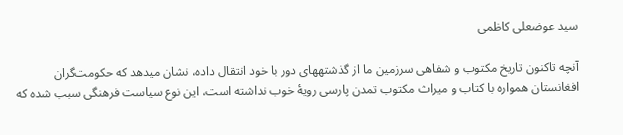سید عوضعلی کاظمی

آنچه تاکنون تاریخ مکتوب و شفاهی سرزمین ما از گذشتههای دور با خود انتقال داده، نشان میدهد که حکومت‌گران افغانستان همواره با کتاب و میراث مکتوب تمدن پارسی رویۀ خوب نداشته است، این نوع سیاست فرهنگی سبب شده که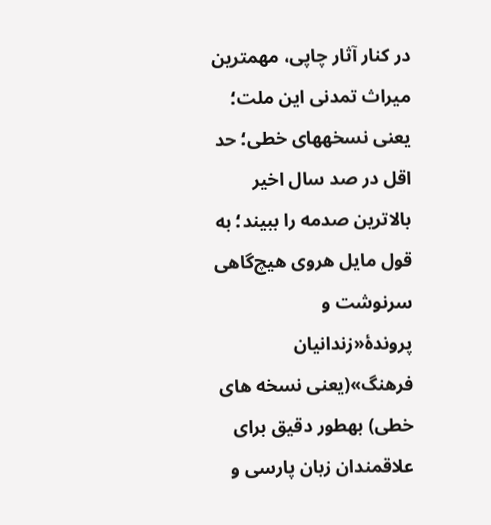در کنار آثار چاپی، مهمترین میراث تمدنی این ملت؛ یعنی نسخههای خطی؛ حد اقل در صد سال اخیر بالاترین صدمه را ببیند؛ به قول مایل هروی هیچ‌گاهی سرنوشت و پروندۀ«زندانیان فرهنگ»(یعنی نسخه های خطی) بهطور دقیق برای علاقمندان زبان پارسی و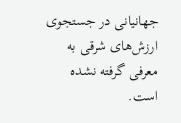جهانیانی در جستجوی ارزش‌های شرقی به معرفی گرفته نشده است.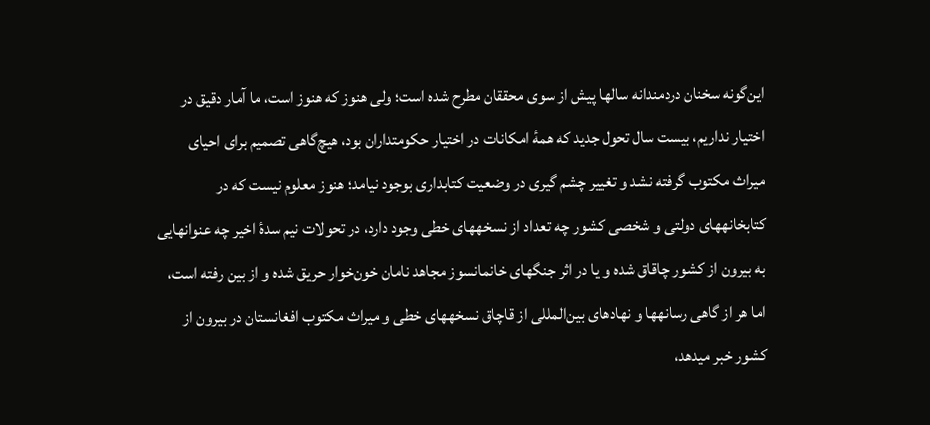این‌گونه سخنان دردمندانه سالها پیش از سوی محققان مطرح شده است؛ ولی هنوز که هنوز است، ما آمار دقیق در اختیار نداریم، بیست سال تحول جدید که همۀ امکانات در اختیار حکومتداران بود، هیچ‌گاهی تصمیم برای احیای میراث مکتوب گرفته نشد و تغییر چشم گیری در وضعیت کتابداری بوجود نیامد؛ هنوز معلوم نیست که در کتابخانههای دولتی و شخصی کشور چه تعداد از نسخههای خطی وجود دارد، در تحولات نیم سدۀ اخیر چه عنوانهایی به بیرون از کشور چاقاق شده و یا در اثر جنگهای خانمانسوز مجاهد نامان خون‌خوار حریق شده و از بین رفته است، اما هر از گاهی رسانهها و نهادهای بین‌المللی از قاچاق نسخههای خطی و میراث مکتوب افغانستان در بیرون از کشور خبر میدهد،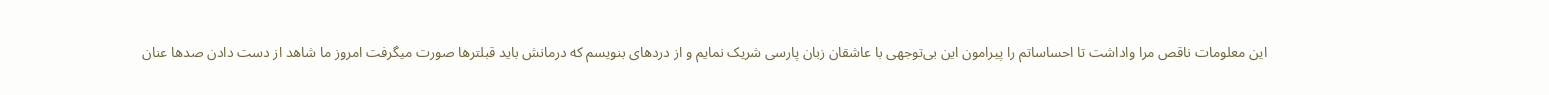این معلومات ناقص مرا واداشت تا احساساتم را پیرامون این بی‌توجهی با عاشقان زبان پارسی شریک نمایم و از دردهای بنویسم که درمانش باید قبلترها صورت میگرفت امروز ما شاهد از دست دادن صدها عنان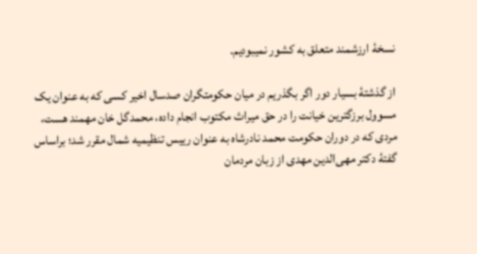نسخۀ ارزشمند متعلق به کشور نمیبودیم.

از گذشتۀ بسیار دور اگر بگذریم در میان حکومتگران صدسال اخیر کسی که به عنوان یک مسوول برزگترین خیانت را در حق میراث مکتوب انجام داده، محمدگل خان مهمند هست، مردی که در دوران حکومت محمد نادرشاه به عنوان رییس تنظیمیه شمال مقرر شد؛ براساس گفتۀ دکتر مهی‌الدین مهدی از زبان مردمان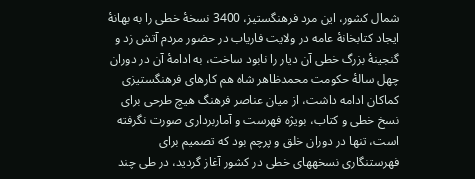شمال کشور، این مرد فرهنگستیز، 3400 نسخۀ خطی را به بهانۀ ایجاد کتابخانۀ عامه در ولایت فاریاب در حضور مردم آتش زد و گنجینۀ بزرگ خطی آن دیار را نابود ساخت، به ادامۀ آن در دوران چهل سالۀ حکومت محمدظاهر شاه هم کارهای فرهنگستیزی کماکان ادامه داشت، از میان عناصر فرهنگ هیچ طرحی برای نسخ خطی و کتاب، بویژه فهرست و آماربرداری صورت نگرفته است، تنها در دوران خلق و پرچم بود که تصمیم برای فهرستنگاری نسخههای خطی در کشور آغاز گردید، در طی چند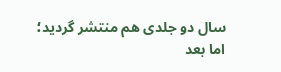سال دو جلدی هم منتشر گردید؛ اما بعد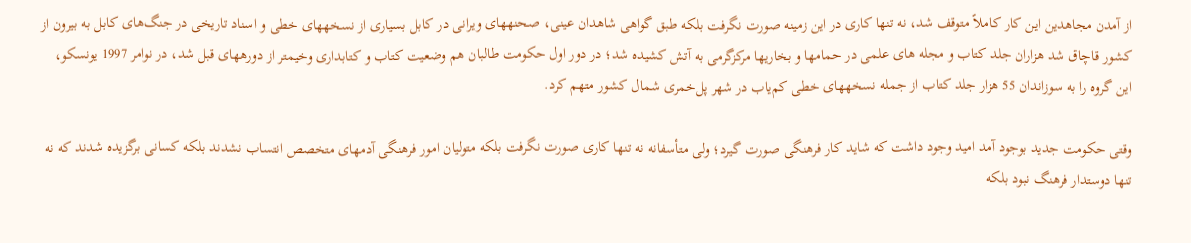از آمدن مجاهدین این کار کاملاً متوقف شد، نه تنها کاری در این زمینه صورت نگرفت بلکه طبق گواهی شاهدان عینی، صحنههای ویرانی در کابل بسیاری از نسخههای خطی و اسناد تاریخی در جنگ‌های کابل به بیرون از کشور قاچاق شد هزاران جلد کتاب و مجله های علمی در حمامها و بخاریها مرکزگرمی به آتش کشیده شد؛ در دور اول حکومت طالبان هم وضعیت کتاب و کتابداری وخیمتر از دورههای قبل شد، در نوامر 1997 یونسکو، این گروه را به سوزاندان 55 هزار جلد کتاب از جمله نسخههای خطی کم‌یاب در شهر پل‌خمری شمال کشور متهم کرد.

وقتی حکومت جدید بوجود آمد امید وجود داشت که شاید کار فرهنگی صورت گیرد؛ ولی متأسفانه نه تنها کاری صورت نگرفت بلکه متولیان امور فرهنگی آدمهای متخصص انتساب نشدند بلکه کسانی برگزیده شدند که نه تنها دوستدار فرهنگ نبود بلکه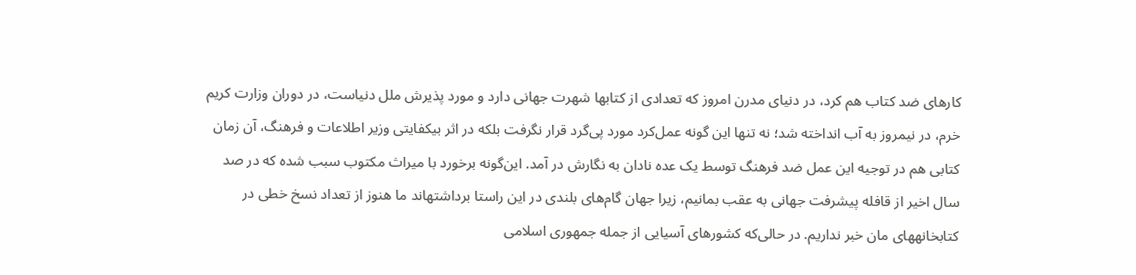کارهای ضد کتاب هم کرد، در دنیای مدرن امروز که تعدادی از کتابها شهرت جهانی دارد و مورد پذیرش ملل دنیاست، در دوران وزارت کریم خرم، در نیمروز به آب انداخته شد؛ نه تنها این گونه عمل‌کرد مورد پی‌گرد قرار نگرفت بلکه در اثر بیکفایتی وزیر اطلاعات و فرهنگ، آن زمان کتابی هم در توجیه این عمل ضد فرهنگ توسط یک عده نادان به نگارش در آمد. این‌گونه برخورد با میراث مکتوب سبب شده که در صد سال اخیر از قافله پیشرفت جهانی به عقب بمانیم، زیرا جهان گام‌های بلندی در این راستا برداشتهاند ما هنوز از تعداد نسخ خطی در کتابخانههای مان خبر نداریم. در حالی‌که کشورهای آسیایی از جمله جمهوری اسلامی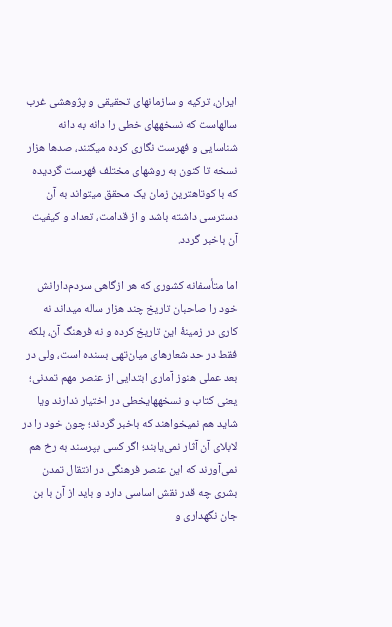ایران، ترکیه و سازمانهای تحقیقی و پژوهشی غرب سالهاست که نسخههای خطی را دانه به دانه شناسایی و فهرست نگاری کرده میکنند، صدها هزار نسخه تا کنون به روشهای مختلف فهرست گردیده که با کوتاهترین زمان یک محقق میتواند به آن دسترسی داشته باشد و از قدامت، تعداد و کیفیت آن باخبر گردد.

اما متأسفانه کشوری که هر ازگاهی سردم‌دارانش خود را صاحبان تاریخ چند هزار ساله میداند نه کاری در زمینۀ این تاریخ کرده و نه فرهنگ آن، بلکه فقط در حد شعارهای میان‌تهی بسنده است، ولی در بعد عملی هنوز آماری ابتدایی از عنصر مهم تمدنی؛ یعنی کتاب و نسخههایخطی در اختیار ندارند ویا شاید هم نمیخواهند که باخبر گردند؛ چون خود را در لابلای آن آثار نمی‌یابند؛ اگر کسی بپرسند به رخ هم نمی‌آورند که این عنصر فرهنگی در انتقال تمدن بشری چه قدر نقش اساسی دارد و باید از آن با بن جان نگهداری و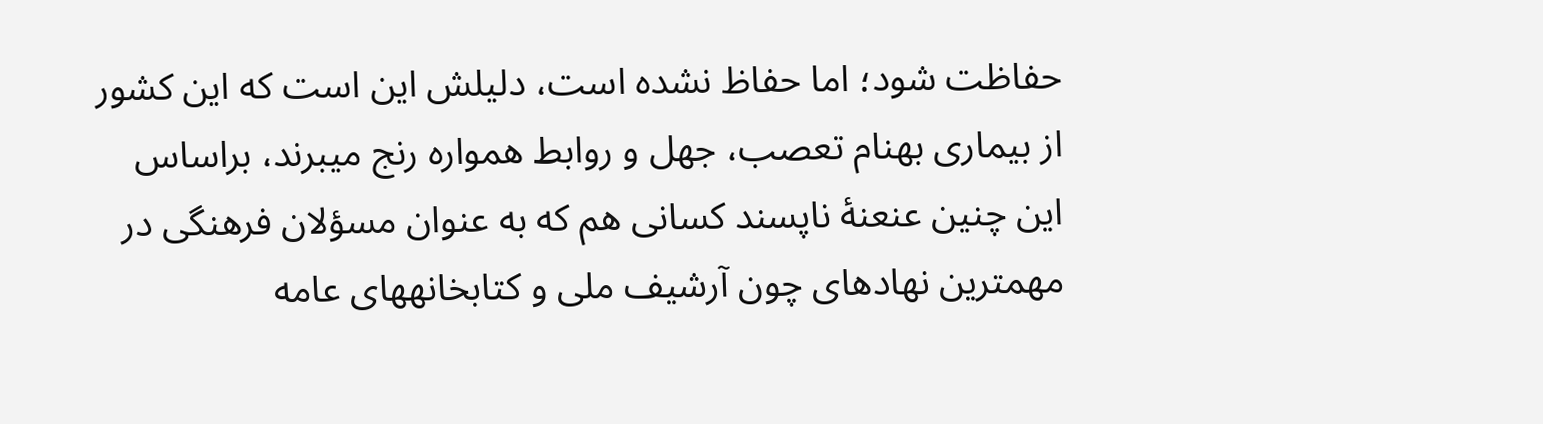حفاظت شود؛ اما حفاظ نشده است، دلیلش این است که این کشور از بیماری بهنام تعصب، جهل و روابط همواره رنج میبرند، براساس این چنین عنعنۀ ناپسند کسانی هم که به عنوان مسؤلان فرهنگی در مهمترین نهادهای چون آرشیف ملی و کتابخانههای عامه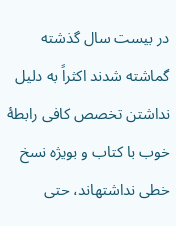در بیست سال گذشته گماشته شدند اکثراً به دلیل نداشتن تخصص کافی رابطۀ خوب با کتاب و بویژه نسخ خطی نداشتهاند، حتی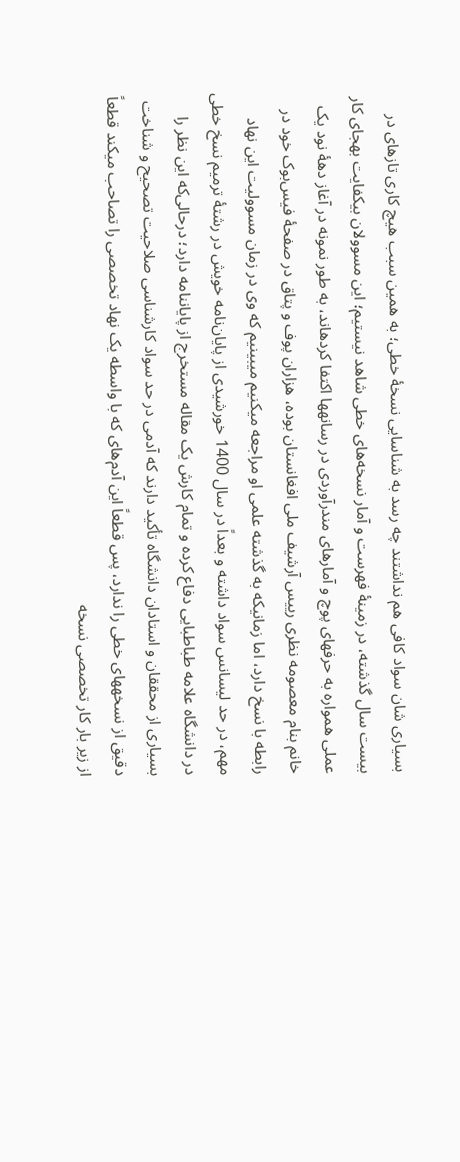بسیاری شان سواد کافی هم نداشتند چه رسد به شناسایی نسخۀ خطی؛ به همین سبب هیچ کاری تازهای در بیست سال گذشته، در زمینۀ فهرست و آمار نسخه‌های خطی شاهد نیستیم؛ این مسوولان بیکفایت بهجای کار عملی همواره به حرفهای پوچ و آمارهای مندرآوردی در رسانهها اکتفا کردهاند، به طور نمونه در آغاز دهۀ نود یک خانم بنام معصومه نظری رییس آرشیف ملی افغانستان بوده، هزاران پوف و پتاق در صفحۀ فیس‌بوک خود در رابطه با نسخ دارد، اما زمانیکه به گذشته علمی او مراجعه میکنیم میبینیم که وی در زمان مسوولیت این نهاد مهم، در حد لیسانس سواد داشته و بعداً در سال 1400 خورشیدی از پایان‌نامه خویش در رشتۀ ترمیم نسخ خطی در دانشگاه علامه طباطبایی دفاع کرده و تمام کارش یک مقاله مستخرج از پایاننامه دارد؛ درحالی‌که این نظر را بسیاری از محققان و استادان دانشگاه تأکید دارند که آدمی در حد سواد کارشناسی صلاحیت تصحیح و شناخت  دقیق از نسخههای خطی را ندارد، پس قطعاً این آدم‌های که با واسطه یک نهاد تخصصی را تصاحب میکند قطعاً از زیر بار کار تخصصی نسخه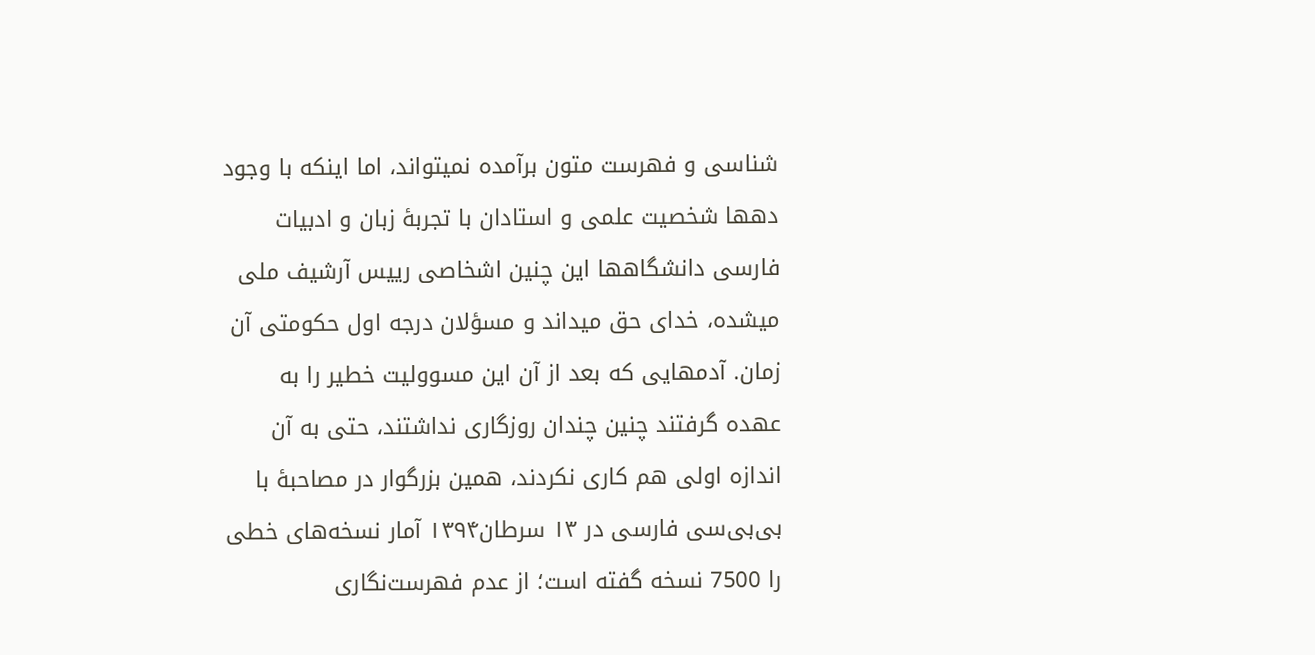شناسی و فهرست متون برآمده نمیتواند، اما اینکه با وجود دهها شخصیت علمی و استادان با تجربۀ زبان و ادبیات فارسی دانشگاهها این چنین اشخاصی رییس آرشیف ملی میشده، خدای حق میداند و مسؤلان درجه اول حکومتی آن زمان. آدمهایی که بعد از آن این مسوولیت خطیر را به عهده گرفتند چنین چندان روزگاری نداشتند، حتی به آن اندازه اولی هم کاری نکردند، همین بزرگوار در مصاحبۀ با بی‌بی‌سی فارسی در ۱۳ سرطان۱۳۹۴ آمار نسخه‌های خطی را 7500 نسخه گفته است؛ از عدم فهرست‌نگاری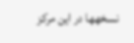نسخهها در این مرکز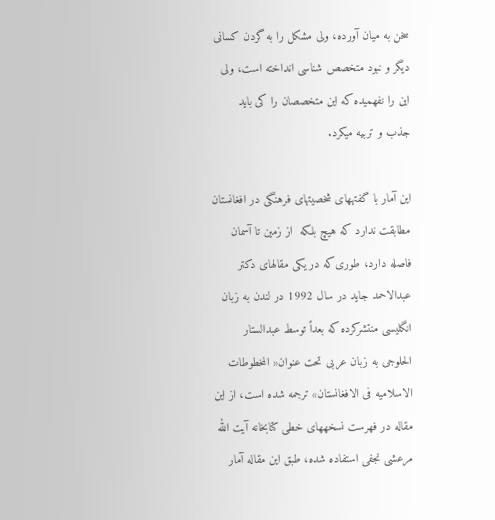سخن به میان آورده، ولی مشکل را به گردن کسانی دیگر و نبود متخصص شناسی انداخته است، ولی این را نفهمیده که این متخصصان را کی باید جذب و تربیه میکرد.

این آمار با گفتههای شخصیتهای فرهنگی در افغانستان مطابقت ندارد که هیچ بلکه  از زمین تا آسمان فاصله دارد، طوری‌که در یکی مقالهای دکتر عبدالاحمد جاید در سال 1992 در لندن به زبان انگلیسی منتشرکرده که بعداً توسط عبدالستار الحلوجی به زبان عربی تحت عنوان« المخطوطات الاسلامیه فی الافغانستان» ترجمه شده است، از این مقاله در فهرست نسخههای خطی کتابخانه آیت الله مرعشی نجفی استفاده شده، طبق این مقاله آمار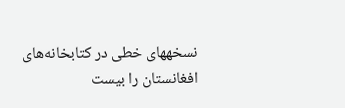نسخههای خطی در کتابخانه‌های افغانستان را بیست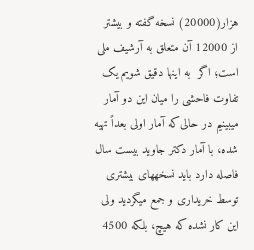هزار(20000) نسخه گفته و بیشتر از 12000 آن متعلق به آرشیف ملی است؛ اگر  به اینها دقیق شویم یک تفاوت فاحشی را میان این دو آمار میبینیم در حالی‌که آمار اولی بعداً تهیه شده، با آمار دکتر جاوید بیست سال فاصله دارد باید نسخههای بیشتری توسط خریداری و جمع میگردید ولی این کار نشده که هیچ، بلکه 4500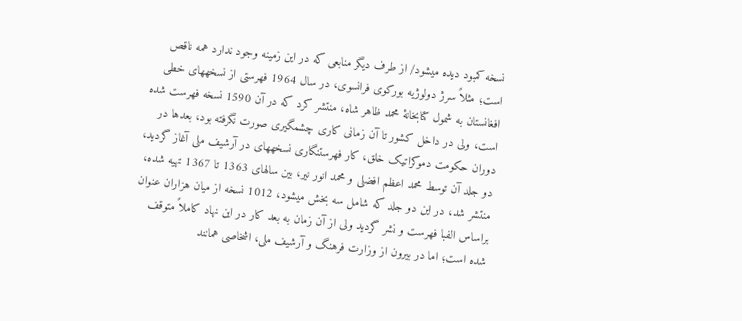نسخه کمبود دیده میشود/ از طرف دیگر منابعی که در این زمینه وجود ندارد همه ناقص است؛ مثلاً سرژ دولوژیه بورکوی فرانسوی، در سال 1964 فهرستی از نسخههای خطی افغانستان به شمول کتابخانۀ محمد ظاهر شاه، منتشر کرد که در آن 1590 نسخه فهرست شده است، ولی در داخل کشور تا آن زمانی کاری چشمگیری صورت نگرفته بود، بعدها در دوران حکومت دموکراتیک خلق، کار فهرستنگاری نسخههای در آرشیف ملی آغاز گردید، دو جلد آن توسط محمد اعظم افضلی و محمد انور نیر، بین سالهای 1363 تا 1367 تهیه شده، منتشر شد، در این دو جلد که شامل سه بخش میشود، 1012 نسخه از میان هزاران عنوان براساس الفبا فهرست و نشر گردید ولی از آن زمان به بعد کار در این نهاد کاملاً متوقف شده است؛ اما در بیرون از وزارت فرهنگ و آرشیف ملی، اشخاصی همانند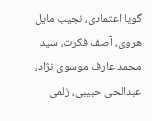گویا اعتمادی، نجیب مایل هروی، آصف فکرت، سید محمد عارف موسوی نژاد، عبدالحی حبیبی، زلمی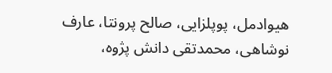هیوادمل، پوپلزایی، صالح پرونتا، عارف نوشاهی، محمدتقی دانش پژوه،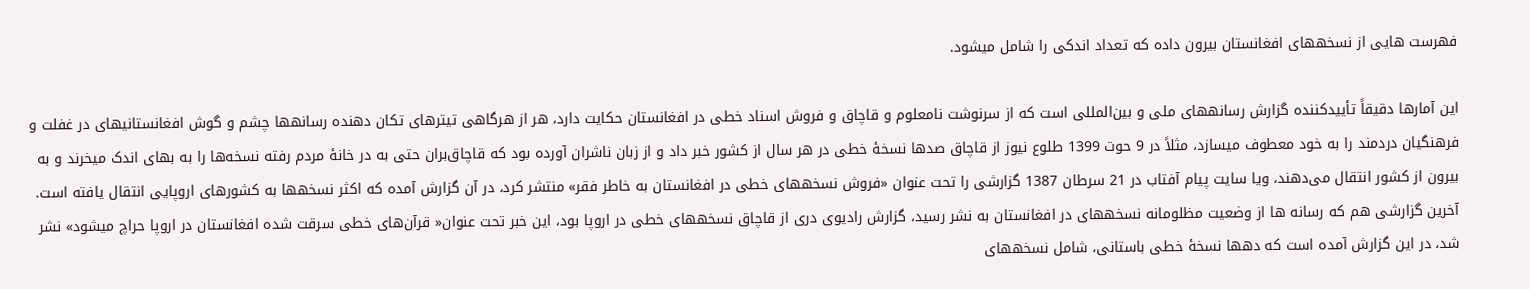فهرست هایی از نسخههای افغانستان بیرون داده که تعداد اندکی را شامل میشود.

این آمارها دقیقاً تأییدکننده گزارش رسانههای ملی و بین‌المللی است که از سرنوشت نامعلوم و قاچاق و فروش اسناد خطی در افغانستان حکایت دارد، هر از هرگاهی تیترهای تکان دهنده رسانهها چشم و گوش افغانستانیهای در غفلت و فرهنگیان دردمند را به خود معطوف میسازد، مثلاً در 9 حوت 1399 طلوع نیوز از قاچاق صدها نسخۀ خطی در هر سال از کشور خبر داد و از زبان ناشران آورده بود که قاچاق‌بران حتی به در خانۀ مردم رفته نسخه‌ها را به بهای اندک میخرند و به بیرون از کشور انتقال می‌دهند، ویا سایت پیام آفتاب در 21 سرطان 1387 گزارشی را تحت عنوان «فروش نسخههای خطی در افغانستان به خاطر فقر» منتشر کرد، در آن گزارش آمده که اکثر نسخهها به کشورهای اروپایی انتقال یافته است. آخرین گزارشی هم که رسانه ها از وضعیت مظلومانه نسخههای در افغانستان به نشر رسید، گزارش رادیوی دری از قاچاق نسخههای خطی در اروپا بود، این خبر تحت عنوان« قرآن‌های خطی سرقت شده افغانستان در اروپا حراچ میشود» نشر شد، در این گزارش آمده است که دهها نسخۀ خطی باستانی، شامل نسخههای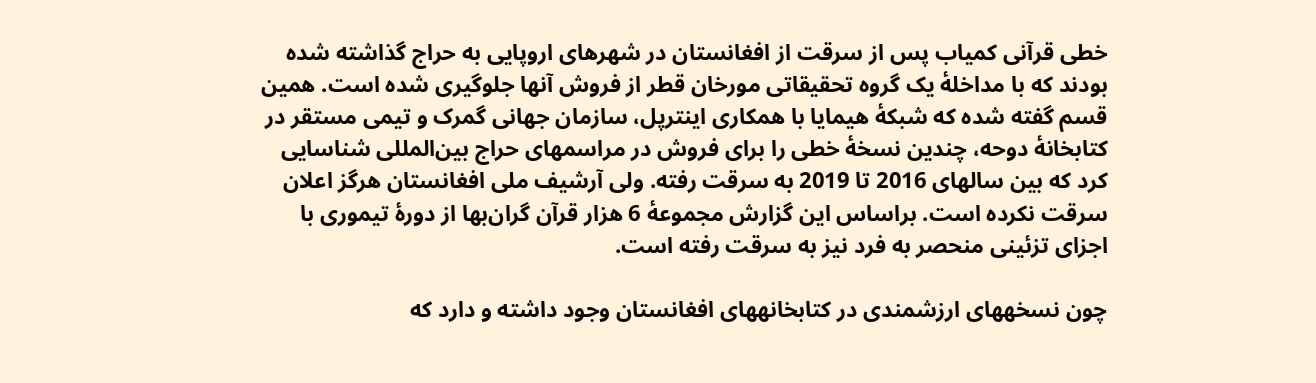خطی قرآنی کمیاب پس از سرقت از افغانستان در شهرهای اروپایی به حراج گذاشته شده بودند که با مداخلۀ یک گروه تحقیقاتی مورخان قطر از فروش آنها جلوگیری شده است. همین قسم گفته شده که شبکۀ هیمایا با همکاری اینترپل، سازمان جهانی گمرک و تیمی مستقر در کتابخانۀ دوحه، چندین نسخۀ خطی را برای فروش در مراسمهای حراج بین‌المللی شناسایی کرد که بین سالهای 2016 تا 2019 به سرقت رفته. ولی آرشیف ملی افغانستان هرگز اعلان سرقت نکرده است. براساس این گزارش مجموعۀ 6 هزار قرآن گران‌بها از دورۀ تیموری با اجزای تزئینی منحصر به فرد نیز به سرقت رفته است.

چون نسخههای ارزشمندی در کتابخانههای افغانستان وجود داشته و دارد که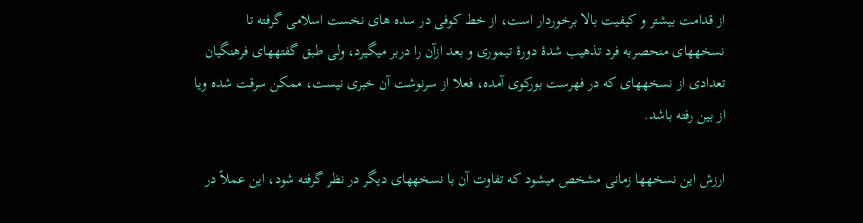از قدامت بیشتر و کیفیت بالا برخوردار است، از خط کوفی در سده های نخست اسلامی گرفته تا نسخههای منحصربه فرد تذهیب شدۀ دورۀ تیموری و بعد ازآن را دربر میگیرد، ولی طبق گفتههای فرهنگیان تعدادی از نسخههای که در فهرست بورکوی آمده، فعلا از سرنوشت آن خبری نیست، ممکن سرقت شده ویا از بین رفته باشد.

ارزش این نسخهها زمانی مشخص میشود که تفاوت آن با نسخههای دیگر در نظر گرفته شود، این عملاً در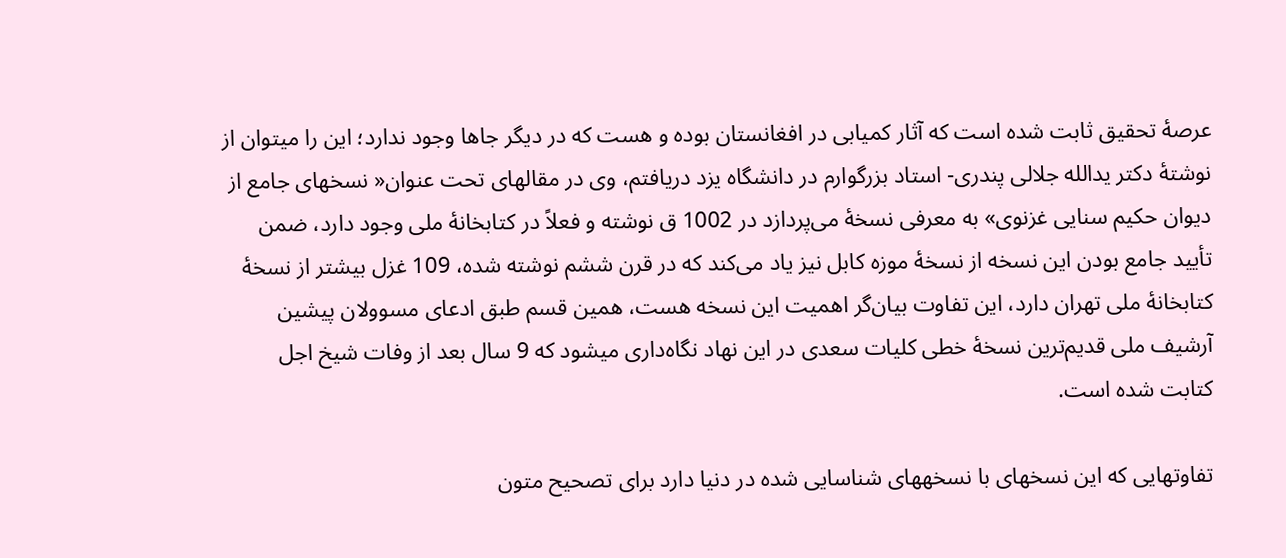عرصۀ تحقیق ثابت شده است که آثار کمیابی در افغانستان بوده و هست که در دیگر جاها وجود ندارد؛ این را میتوان از نوشتۀ دکتر یدالله جلالی پندری- استاد بزرگوارم در دانشگاه یزد دریافتم، وی در مقالهای تحت عنوان« نسخهای جامع از دیوان حکیم سنایی غزنوی» به معرفی نسخۀ می‌پردازد در 1002 ق نوشته و فعلاً در کتابخانۀ ملی وجود دارد، ضمن تأیید جامع بودن این نسخه از نسخۀ موزه کابل نیز یاد می‌کند که در قرن ششم نوشته شده، 109 غزل بیشتر از نسخۀ کتابخانۀ ملی تهران دارد، این تفاوت بیان‌گر اهمیت این نسخه هست، همین قسم طبق ادعای مسوولان پیشین آرشیف ملی قدیم‌ترین نسخۀ خطی کلیات سعدی در این نهاد نگاه‌داری میشود که 9 سال بعد از وفات شیخ اجل کتابت شده است.

تفاوتهایی که این نسخهای با نسخههای شناسایی شده در دنیا دارد برای تصحیح متون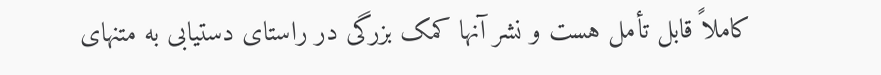کاملاً قابل تأمل هست و نشر آنها کمک بزرگی در راستای دستیابی به متنهای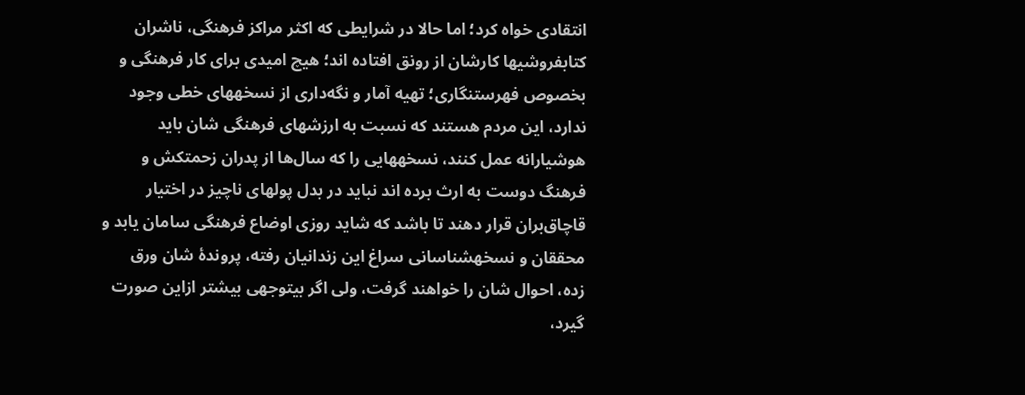انتقادی خواه کرد؛ اما حالا در شرایطی که اکثر مراکز فرهنگی، ناشران کتابفروشیها کارشان از رونق افتاده اند؛ هیچ امیدی برای کار فرهنگی و بخصوص فهرستنگاری؛ تهیه آمار و نگه‌داری از نسخههای خطی وجود ندارد، این مردم هستند که نسبت به ارزشهای فرهنگی شان باید هوشیارانه عمل کنند، نسخههایی را که سال‌ها از پدران زحمتکش و فرهنگ دوست به ارث برده اند نباید در بدل پولهای ناچیز در اختیار قاچاق‌بران قرار دهند تا باشد که شاید روزی اوضاع فرهنگی سامان یابد و محققان و نسخهشناسانی سراغ این زندانیان رفته، پروندۀ شان ورق زده، احوال شان را خواهند گرفت، ولی اگر بیتوجهی بیشتر ازاین صورت گیرد،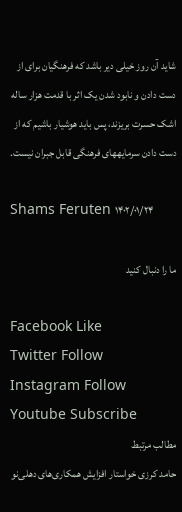شاید آن روز خیلی دیر باشد که فرهنگیان برای از دست دادن و نابود شدن یک اثر با قدمت هزار ساله اشک حسرت بریزند، پس باید هوشیار باشیم که از دست دادن سرمایههای فرهنگی قابل جبران نیست.

Shams Feruten ۱۴۰۲/۰۱/۲۴

ما را دنبال کنید

Facebook Like
Twitter Follow
Instagram Follow
Youtube Subscribe
مطالب مرتبط
حامد کرزی خواستار افزایش همکاری‌های دهلی‌نو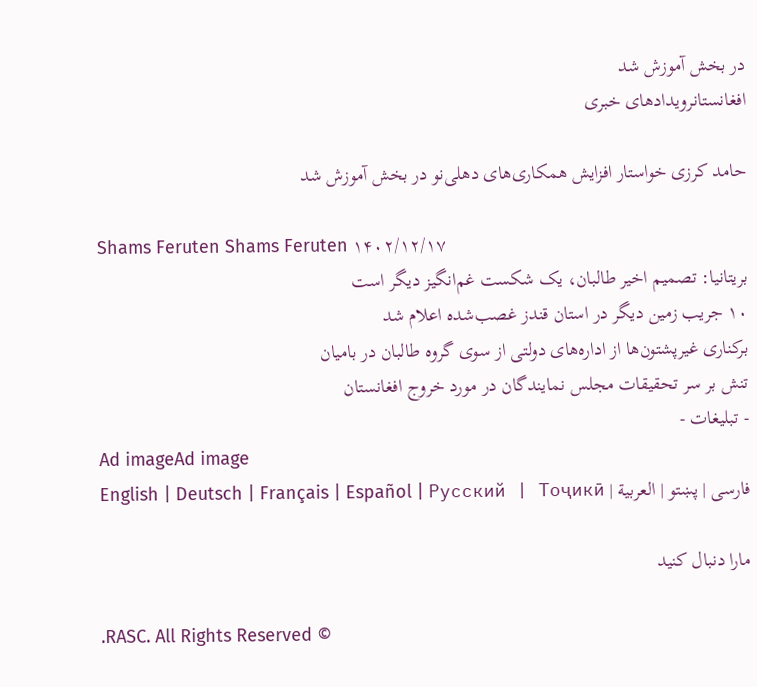در بخش آموزش شد
افغانستانرویدادهای خبری

حامد کرزی خواستار افزایش همکاری‌های دهلی‌نو در بخش آموزش شد

Shams Feruten Shams Feruten ۱۴۰۲/۱۲/۱۷
بریتانیا: تصمیم اخیر طالبان، یک شکست غم‌انگیز دیگر است
۱۰ جریب زمین دیگر در استان قندز غصب‌شده اعلام شد
برکناری غیرپشتون‌ها از اداره‌های دولتی از سوی گروه طالبان در بامیان
تنش بر سر تحقیقات مجلس نمایندگان در مورد خروج افغانستان
- تبلیغات -
Ad imageAd image
فارسی | پښتو | العربية | English | Deutsch | Français | Español | Русский | Тоҷикӣ

مارا دنبال کنید

.RASC. All Rights Reserved ©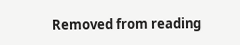Removed from reading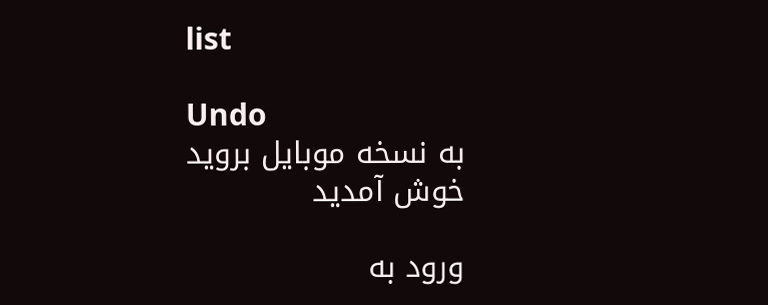list

Undo
به نسخه موبایل بروید
خوش آمدید

ورود به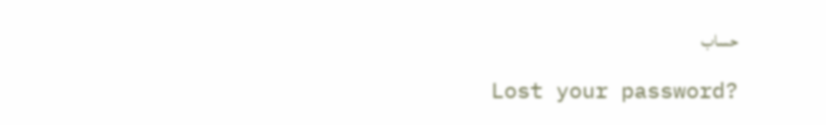حساب

Lost your password?